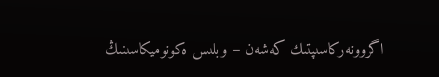اگروونەركاسىپتىك كەشەن – وبلىس ەكونوميكاسىنىڭ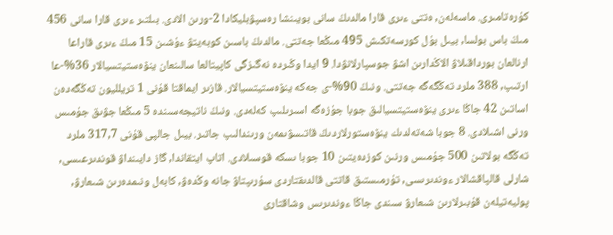كۇرەتامىرى. ماسەلەن, ەتتى ءىرى قارا مالدىڭ سانى بويىنشا رەسپۋبليكادا 2-ورىن الادى. بىلتىر ءىرى قارا سانى 456 مىڭ باس بولسا, بيىل بۇل كورسەتكىش 495 مىڭعا جەتتى. مالدىڭ باسىن كوبەيتۋ ءۇشىن 15 مىڭ ءىرى قاراعا ارنالعان بورداقىلاۋ الاڭدارىن اشۋ جوسپارلانۋدا. 9 ايدا وڭىردە نەگىزگى كاپيتالعا سالىنعان ينۆەستيتسيالار 36%-عا ارتىپ, 388 ملرد تەڭگەگە جەتتى. ونىڭ 90%-ى جەكە ينۆەستيتسيالار. قازىر ايماقتا قۇنى 1 تريلليون تەڭگەدەن اساتىن 42 جاڭا ءىرى ينۆەستيتسيالىق جوبا جۇزەگە اسىرىلىپ كەلەدى. ونىڭ ناتيجەسىندە 5 مىڭعا جۋىق جۇمىس ورنى اشىلادى. 8 جوبا شەتەلدىك ينۆەستورلاردىڭ قاتىسۋىمەن ورىندالىپ جاتىر. بيىل جالپى قۇنى 317,7 ملرد تەڭگە بولاتىن 500 جۇمىس ورنىن كوزدەيتىن 10 جوبا ىسكە قوسىلادى. اتاپ ايتقاندا, گاز دايىنداۋ قوندىرعىسى, شارلى قالپاقشالار ءوندىرىسى, تۇرمىستىق قاتتى قالدىقتاردى سۇرىپتاۋ جانە وڭدەۋ, كابەل ونىمدەرىن شىعارۋ, پوليەتيلەن قۇبىرلارىن شىعارۋ سىندى جاڭا ءوندىرىس وشاقتارى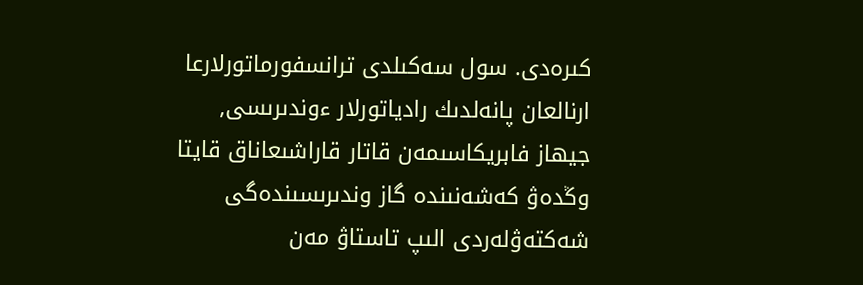كىرەدى. سول سەكىلدى ترانسفورماتورلارعا ارنالعان پانەلدىك رادياتورلار ءوندىرىسى, جيھاز فابريكاسىمەن قاتار قاراشىعاناق قايتا وڭدەۋ كەشەنىندە گاز وندىرىسىندەگى شەكتەۋلەردى الىپ تاستاۋ مەن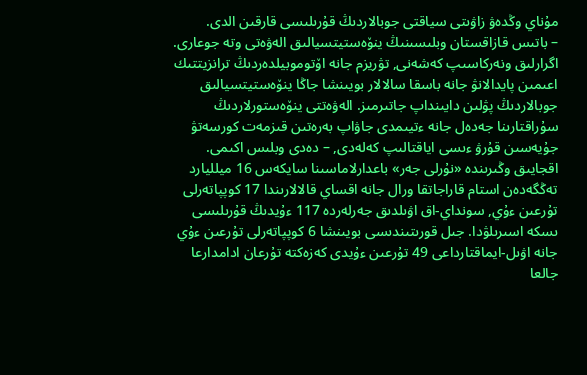مۇناي وڭدەۋ زاۋىتى سياقتى جوبالاردىڭ قۇرىلىسى قارقىن الدى.
– باتىس قازاقستان وبلىسىنىڭ ينۆەستيتسيالىق الەۋەتى وتە جوعارى. اگرارلىق ونەركاسىپ كەشەنى, تۋريزم جانە اۆتوموبيلدەردىڭ ترانزيتتىك اعىمىن پايدالانۋ جانە باسقا سالالار بويىنشا جاڭا ينۆەستيتسيالىق جوبالاردىڭ پۋلىن دايىنداپ جاتىرمىز. الەۋەتتى ينۆەستورلاردىڭ سۇراقتارىنا جەدەل جانە ءتيىمدى جاۋاپ بەرەتىن قىزمەت كورسەتۋ جۇيەسىن قۇرۋ ءىسى اياقتالىپ كەلەدى, – دەدى وبلىس اكىمى.
اقجايىق وڭىرىندە «نۇرلى جەر» باعدارلاماسىنا سايكەس 16 ميلليارد تەڭگەدەن استام قاراجاتقا ورال جانە اقساي قالالارىندا 17 كوپپاتەرلى تۇرعىن ءۇي, سونداي-اق اۋىلدىق جەرلەردە 117 ءۇيدىڭ قۇرىلىسى ىسكە اسىرىلۋدا. جىل قورىتىندىسى بويىنشا 6 كوپپاتەرلى تۇرعىن ءۇي جانە اۋىل-ايماقتارداعى 49 تۇرعىن ءۇيدى كەزەكتە تۇرعان ادامدارعا جالعا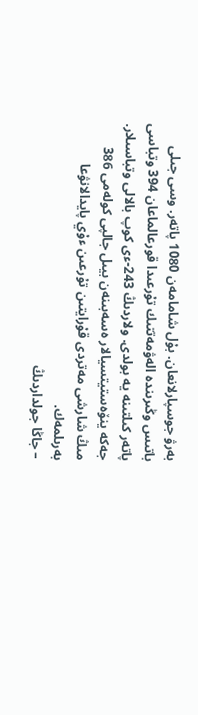بەرۋ جوسپارلانعان. بۇل شامامەن 1080 پاتەر. وسى جىلى باتىس وڭىرىندە الەۋمەتتىك تۇرعىدا قورعالماعان 394 وتباسى پاتەر كىلتىنە يە بولدى. ولاردىڭ 243-ءى كوپ بالالى وتباسىلار. جەكە ينۆەستيتسيالار ەسەبىنەن بيىل جالپى كولەمى 386 مىڭ شارشى مەتردى قۇرايتىن تۇرعىن ءۇي پايدالانۋعا بەرىلمەك.
– جاڭا جولداردىڭ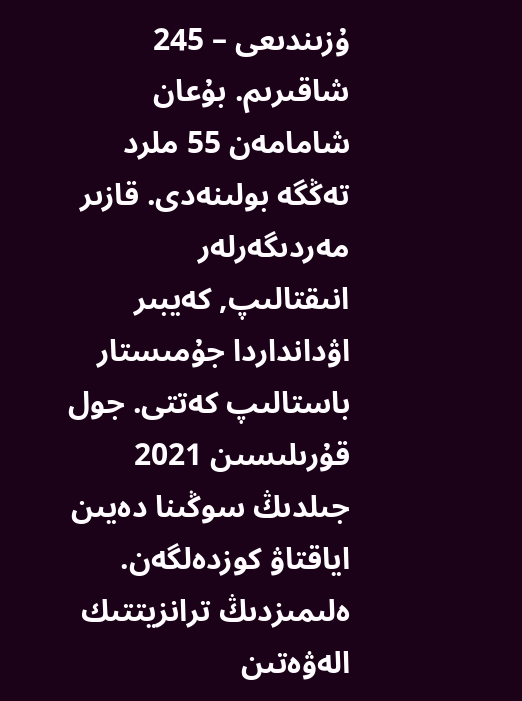ۇزىندىعى – 245 شاقىرىم. بۇعان شامامەن 55 ملرد تەڭگە بولىنەدى. قازىر مەردىگەرلەر انىقتالىپ, كەيبىر اۋدانداردا جۇمىستار باستالىپ كەتتى. جول قۇرىلىسىن 2021 جىلدىڭ سوڭىنا دەيىن اياقتاۋ كوزدەلگەن. ەلىمىزدىڭ ترانزيتتىك الەۋەتىن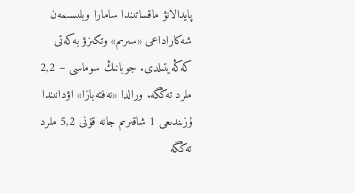پايدالانۋ ماقساتىندا سامارا وبلىسىمەن شەكاراداعى «سىرىم» وتكىزۋ بەكەتى كەڭەيتىلدى. جوبانىڭ سوماسى – 2,2 ملرد تەڭگە. ورالدا «نەفتەبازا» اۋدانىندا ۇزىندىعى 1 شاقىرىم جانە قۇنى 5,2 ملرد تەڭگە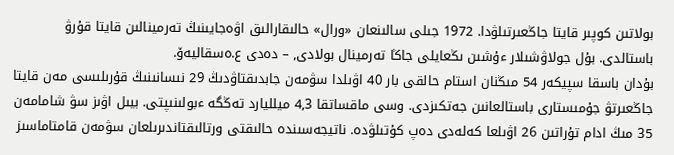بولاتىن كوپىر قايتا جاڭعىرتىلۋدا. 1972 جىلى سالىنعان «ورال» حالىقارالىق اۋەجايىنىڭ تەرمينالىن قايتا قۇرۋ باستالدى. بۇل جولاۋشىلار ءۇشىن ىڭعايلى جاڭا تەرمينال بولادى, – دەدى ع.ەسقاليەۆ.
بۇدان باسقا سپيكەر 54 مىڭنان استام حالقى بار 40 اۋىلدا سۋمەن جابدىقتاۋدىڭ 29 نىسانىنىڭ قۇرىلىسى مەن قايتا جاڭعىرتۋ جۇمىستارى باستالعانىن جەتكىزدى. وسى ماقساتقا 4,3 ميلليارد تەڭگە ءبولىنىپتى. بيىل اۋىز سۋ شامامەن 35 مىڭ ادام تۇراتىن 26 اۋىلعا كەلەدى دەپ كۇتىلۋدە. ناتيجەسىندە حالىقتى ورتالىقتاندىرىلعان سۋمەن قامتاماسىز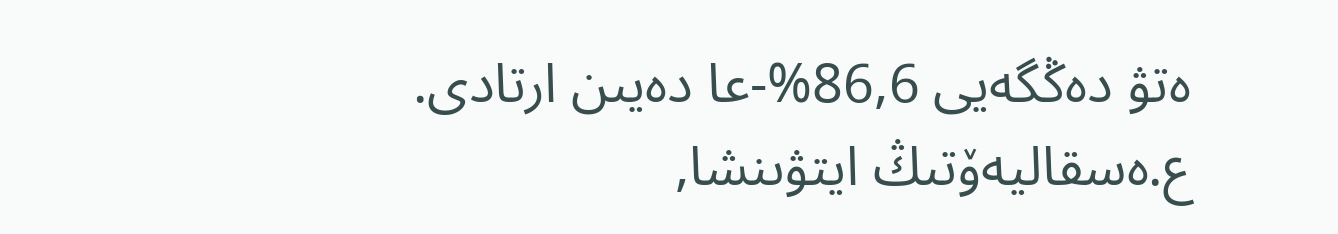ەتۋ دەڭگەيى 86,6%-عا دەيىن ارتادى.
ع.ەسقاليەۆتىڭ ايتۋىنشا,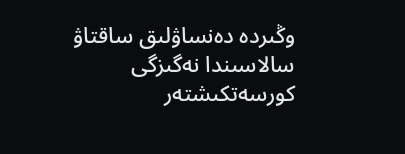وڭىردە دەنساۋلىق ساقتاۋ سالاسىندا نەگىزگى كورسەتكىشتەر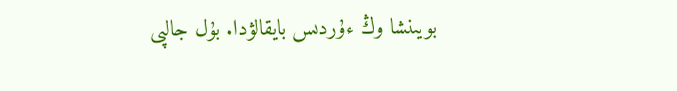بويىنشا وڭ ءۇردىس بايقالۋدا. بۇل جالپى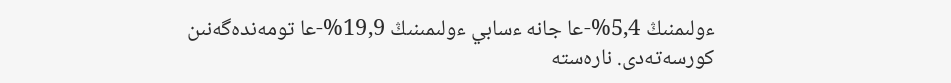ءولىمنىڭ 5,4%-عا جانە ءسابي ءولىمىنىڭ 19,9%-عا تومەندەگەنىن كورسەتەدى. نارەستە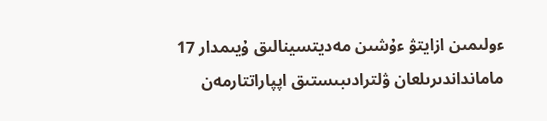ءولىمىن ازايتۋ ءۇشىن مەديتسينالىق ۇيىمدار 17 مامانداندىرىلعان ۋلترادىبىستىق اپپاراتتارمەن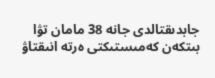جابدىقتالدى جانە 38 مامان تۋا بىتكەن كەمىستىكتى ەرتە انىقتاۋ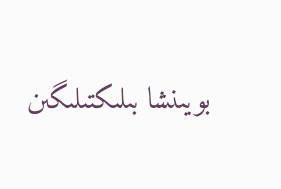بويىنشا بىلىكتىلىگىن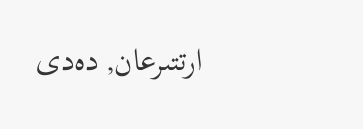ارتتىرعان, دەدى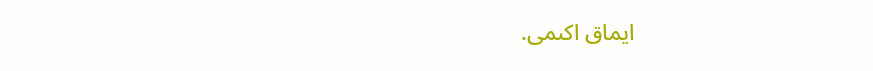ايماق اكىمى.